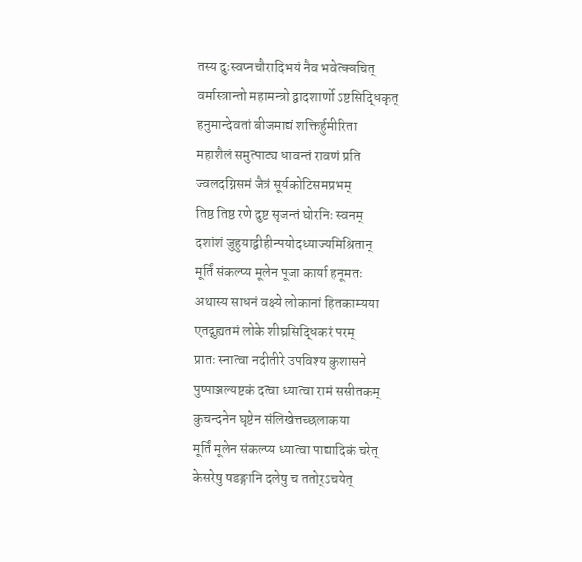तस्य दुःस्वप्नचौरादिभयं नैव भवेत्क्वचित्
वर्मास्त्रान्तो महामन्त्रो द्वादशार्णो ऽष्टसिद्धिकृत्
हनुमान्देवतां बीजमाद्यं शक्तिर्हुमीरिता
महाशैलं समुत्पाट्य धावन्तं रावणं प्रति
ज्वलदग्निसमं जैत्रं सूर्यकोटिसमप्रभम्
तिष्ठ तिष्ठ रणे दुष्ट सृजन्तं घोरनिः स्वनम्
दशांशं जुहुयाद्वीहीन्पयोदध्याज्यमिश्रितान्
मूर्तिं संकल्प्य मूलेन पूजा कार्या हनूमतः
अथास्य साधनं वक्ष्ये लोकानां हितकाम्यया
एतद्गुह्यतमं लोके शीघ्रसिद्धिकरं परम्
प्रातः स्नात्वा नदीतीरे उपविश्य कुशासने
पुष्पाञ्जल्यष्टकं दत्वा ध्यात्वा रामं ससीतकम्
कुचन्दनेन घृष्टेन संलिखेत्तच्छलाकया
मूर्तिं मूलेन संकल्प्य ध्यात्वा पाद्यादिकं चरेत्
केसरेषु षडङ्गानि दलेषु च ततोर्ऽचयेत्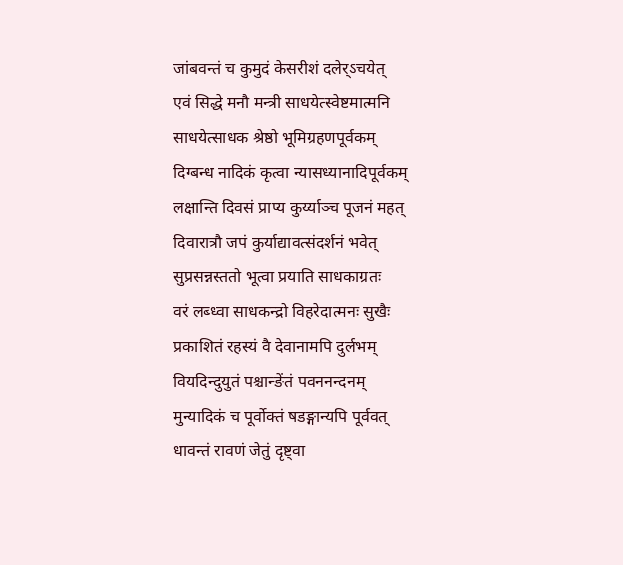जांबवन्तं च कुमुदं केसरीशं दलेर्ऽचयेत्
एवं सिद्धे मनौ मन्त्री साधयेत्स्वेष्टमात्मनि
साधयेत्साधक श्रेष्ठो भूमिग्रहणपूर्वकम्
दिग्बन्ध नादिकं कृत्वा न्यासध्यानादिपूर्वकम्
लक्षान्ति दिवसं प्राप्य कुर्य्याञ्च पूजनं महत्
दिवारात्रौ जपं कुर्याद्यावत्संदर्शनं भवेत्
सुप्रसन्नस्ततो भूत्वा प्रयाति साधकाग्रतः
वरं लब्ध्वा साधकन्द्रो विहरेदात्मनः सुखैः
प्रकाशितं रहस्यं वै देवानामपि दुर्लभम्
वियदिन्दुयुतं पश्चान्ङेंतं पवननन्दनम्
मुन्यादिकं च पूर्वोक्तं षडङ्गान्यपि पूर्ववत्
धावन्तं रावणं जेतुं दृष्ट्वा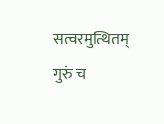सत्वरमुत्थितम्
गुरुं च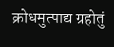क्रोधमुत्पाद्य ग्रहोतुं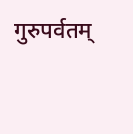गुरुपर्वतम्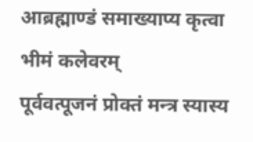आब्रह्माण्डं समाख्याप्य कृत्वा भीमं कलेवरम्
पूर्ववत्पूजनं प्रोक्तं मन्त्र स्यास्य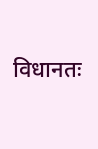विधानतः